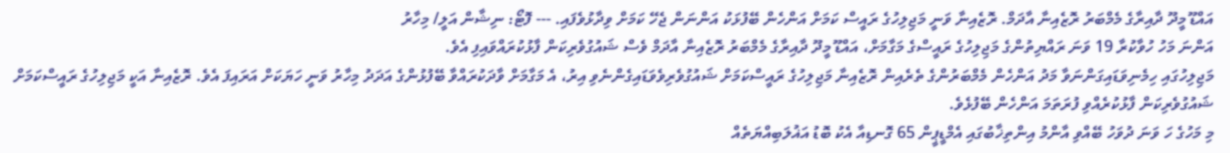އައްޑޫ މީދޫ ދާއިރާގެ މެމްބަރު ރޮޒެއިނާ އާދަމް. ރޮޒެއިނާ ވަނީ މަޖިލިހުގެ ރައީސް ކަމަށް އަންހެން ބޭފުޅަކު އަންނަން ޖެހޭ ކަމަށް ވިދާޅުވެފައި. --- ފޮޓޯ: ނިޝާން އަލީ/ މިހާރު
އަންނަ މަހު ހުވާކުރާ 19 ވަނަ ރައްޔިތުންގެ މަޖިލިހުގެ ރައީސްގެ މަގާމަށް، އައްޑޫ މީދޫ ދާއިރާގެ މެމްބަރު ރޮޒެއިނާ އާދަމް ވެސް ޝައުގުވެރިކަން ފާޅުކުރައްވައިފި އެވެ.
މަޖިލިހުގައި ހިމެނިވަޑައިގަންނަވާ މަދު އަންހެން މެމްބަރުންގެ ތެރެއިން ރޮޒެއިނާ މަޖިލިހުގެ ރައީސްކަމަށް ޝައުގުވެރިވެވަޑައިގެންނެވި އިރު، އެ މަގާމަށް ވާދަކުރައްވާ ބޭފުޅުންގެ އަދަދު މިހާރު ވަނީ ހަޔަކަށް އަރައިފަ އެވެ. ރޮޒެއިނާ އަކީ މަޖިލިހުގެ ރައީސްކަމަށް ޝައުގުވެރިކަން ފާޅުކުރެއްވި ފުރަތަމަ އަންހެން ބޭފުޅެވެ.
މި މަހުގެ ހަ ވަނަ ދުވަހު ބޭއްވި އާންމު އިންތިޚާބުގައި އެމްޑީޕީން 65 ގޮނޑިއާ އެކު ބޮޑު އަޣުލަބިއްޔަތެއް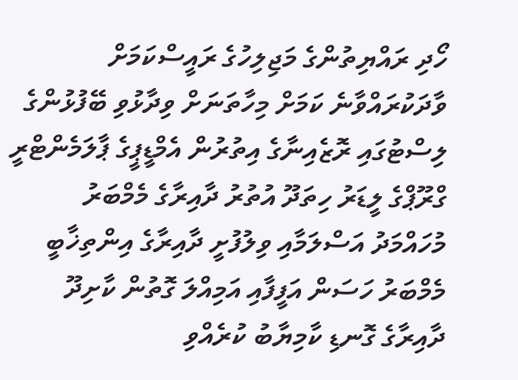ހޯދި ރައްޔިތުންގެ މަޖިލިހުގެ ރައީސްކަމަށް ވާދަކުރައްވާނެ ކަމަށް މިހާތަނަށް ވިދާޅުވި ބޭފުޅުންގެ ލިސްޓުގައި ރޮޒެއިނާގެ އިތުރުން އެމްޑީޕީގެ ޕާލަމެންޓްރީ ގްރޫޕްގެ ލީޑަރު ހިތަދޫ އުތުރު ދާއިރާގެ މެމްބަރު މުހައްމަދު އަސްލަމާއި ވިލުފުށީ ދާއިރާގެ އިންތިޚާބީ މެމްބަރު ހަސަން އަފީފާއި އަމިއްލަ ގޮތުން ކާށިދޫ ދާއިރާގެ ގޮނޑި ކާމިޔާބު ކުރެއްވި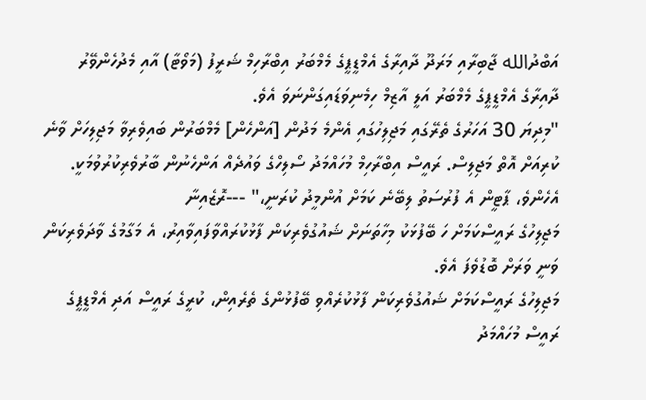އަބްދުالله ޖާބިރާއި މަރަދޫ ދާއިރާގެ އެމްޑީޕީގެ މެމްބަރު އިބްރާހިމް ޝަރީފު (މަވޯޓާ) އާއި މެދުހެންވޭރު ދާއިރާގެ އެމްޑީޕީގެ މެމްބަރު އަލީ އާޒިމް ހިމެނިވަޑައިގަންނަވަ އެވެ.
"މިދިޔަ 30 އަހަރުގެ ތެރޭގައި މަޖިލިހުގައި އެންމެ މަދުން [އަންހެން] މެމްބަރުން ބައިވެރިވާ މަޖިލިހަށް ވާނެ ކުރިއަށް އޮތް މަޖިލިސް. ރައީސް އިބްރާހިމް މުހައްމަދު ސޯލިހްގެ ވައުދެއް އަންހެނުން ބާރުވެރިކުރުވުމަކީ. އެހެންވެ، ޕާޓީން އެ ފުރުސަތު ލިބޭނެ ކަމަށް އުންމީދު ކުރަނީ،" ---ރޮޒެއިނާ
މަޖިލިހުގެ ރައީސްކަމަށް ހަ ބޭފުޅަކު މިހާތަނަށް ޝައުގުވެރިކަން ފާޅުކުރައްވާފައިވާއިރު، އެ މަގާމުގެ ވާދަވެރިކަން ވަނީ ވަރަށް ބޮޑުވެފަ އެވެ.
މަޖިލިހުގެ ރައީސްކަމަށް ޝައުގުވެރިކަން ފާޅުކުރެއްވި ބޭފުޅުންގެ ތެރެއިން، ކުރީގެ ރައީސް އަދި އެމްޑީޕީގެ ރައީސް މުހައްމަދު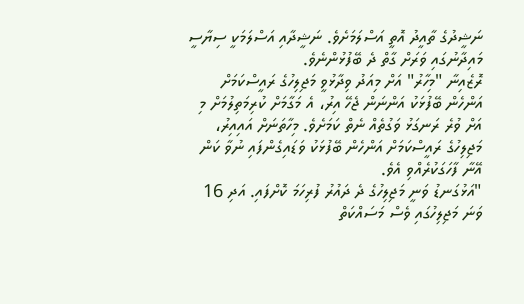ނަޝީދުގެ ތާއީދު އޮތީ އަސްލަމަށެވެ. ނަޝީދާއި އަސްލަމަކީ ސިޔާސީ މައިދާނުގައި ވަރަށް ގާތް ދެ ބޭފުޅުންނެވެ.
ރޮޒެއިނާ "މިހާރު" އަށް މިއަދު ވިދާޅުވީ މަޖިލިހުގެ ރައީސްކަމަށް އަންހެން ބޭފުޅަކު އަންނަން ޖެހޭ އިރު، އެ މަގާމަށް ކުރިމަތިލުމަށް މި އަށް ވުރެ ރަނގަޅު ވަގުތެއް ނެތް ކަމަށެވެ. މިހާތަނަށް އައިއިރު، މަޖިލިހުގެ ރައީސްކަމަށް އަންހެން ބޭފުޅަކު ވަޑައިގެންފައި ނުވާ ކަން އޭނާ ފާހަގަކުރެއްވި އެވެ.
"އަޅުގަނޑު ވަނީ މަޖިލިހުގެ ދެ ދައުރު ފުރިހަމަ ކޮށްފައި. އަދި 16 ވަނަ މަޖިލިހުގައި ވެސް މަސައްކަތް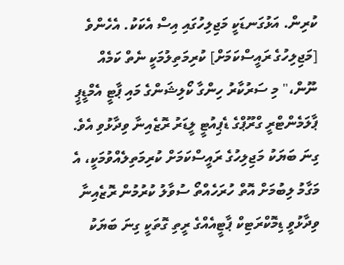ކުރިން. އަޅުގަނޑަކީ މަޖިލިހުގައި އިސް އެކަކު. އެހެންވެ [މަޖިލިހުގެ ރައީސްކަމަށް] ކުރިމަތިލުމަކީ ނެތް ކަމެއް ނޫން،" މި ސަރުކާރު ހިންގާ ކޯލިޝަންގެ މައި ޕާޓީ އެމްޑީޕީ ޕާލަމެންޓްރީ ގްރޫޕްގެ ޑެޕިއުޓީ ލީޑަރު ރޮޒެއިނާ ވިދާޅުވި އެވެ.
ގިނަ ބަޔަކު މަޖިލިހުގެ ރައީސްކަމަށް ކުރިމަތިލެއްވުމަކީ، އެ މަގާމު ލިބުމަށް އޮތް ހުރަހެއްތޯ ސުވާލު ކުރުމުން ރޮޒެއިނާ ވިދާޅުވީ ޑިމޮކްރަޓިކް ޕާޓީއެއްގެ ރީތި ގޮތަކީ ގިނަ ބަޔަކު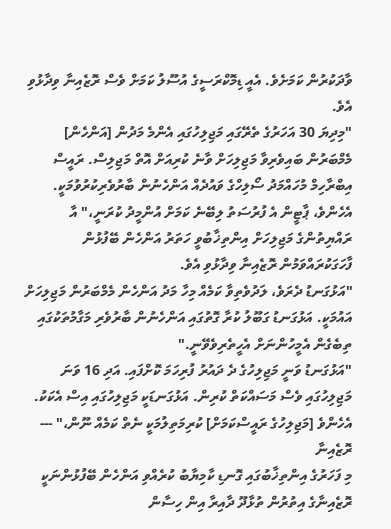ވާދަކުރުން ކަމަށެވެ. އެއީ ޑިމޮކްރަސީގެ އުސޫލު ކަމަށް ވެސް ރޮޒެއިނާ ވިދާޅުވި އެވެ.
"މިދިޔަ 30 އަހަރުގެ ތެރޭގައި މަޖިލިހުގައި އެންމެ މަދުން [އަންހެން] މެމްބަރުން ބައިވެރިވާ މަޖިލިހަށް ވާނެ ކުރިއަށް އޮތް މަޖިލިސް. ރައީސް އިބްރާހިމް މުހައްމަދު ސޯލިހްގެ ވައުދެއް އަންހެނުން ބާރުވެރިކުރުވުމަކީ. އެހެންވެ، ޕާޓީން އެ ފުރުސަތު ލިބޭނެ ކަމަށް އުންމީދު ކުރަނީ،" އާ ރައްޔިތުންގެ މަޖިލިހަށް އިންތިޚާބުވީ ހަތަރު އަންހެން ބޭފުޅުން ފާހަގަކުރައްވަމުން ރޮޒެއިނާ ވިދާޅުވި އެވެ.
"އަޅުގަނޑު ދެރަވެ، ލަދުވެތިވާ ކަމެއް މިހާ މަދު އަންހެން މެމްބަރުން މަޖިލިހަށް އައުމަކީ. އަޅުގަނޑު ގަބޫލު ކުރާ ގޮތުގައި އަންހެނުން ބާރުވެރި މަގާމުތަކުގައި ތިބެގެން އެމީހުންނަށް އެހީތެރިވެވޭނީ."
"އަޅުގަނޑު ވަނީ މަޖިލިހުގެ ދެ ދައުރު ފުރިހަމަ ކޮށްފައި. އަދި 16 ވަނަ މަޖިލިހުގައި ވެސް މަސައްކަތް ކުރިން. އަޅުގަނޑަކީ މަޖިލިހުގައި އިސް އެކަކު. އެހެންވެ [މަޖިލިހުގެ ރައީސްކަމަށް] ކުރިމަތިލުމަކީ ނެތް ކަމެއް ނޫން،" --- ރޮޒެއިނާ
މި ފަހަރުގެ އިންތިޚާބުގައި ގޮނޑި ކާމިޔާބު ކުރެއްވި އަންހެން ބޭފުޅުންނަކީ ރޮޒެއިނާގެ އިތުރުން ތުޅާދޫ ދާއިރާ އިން ހިސާން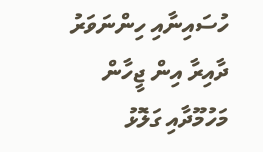ހުސައިނާއި ހިންނަވަރު ދާއިރާ އިން ޖީހާން މަހުމޫދާއި ގަލޮޅު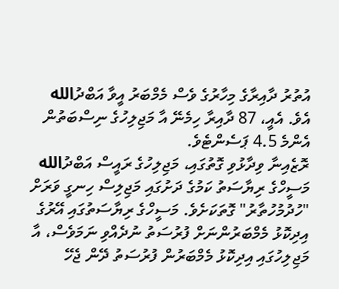އުތުރު ދާއިރާގެ މިހާރުގެ ވެސް މެމްބަރު އީވާ އަބްދުالله އެވެ. އެއީ، 87 ދާއިރާ ހިމެނޭ އާ މަޖިލިހުގެ ނިސްބަތުން އެންމެ 4.5 ޕަސެންޓެވެ.
ރޮޒެއިނާ ވިދާޅުވި ގޮތުގައި، މަޖިލިހުގެ ރައީސް އަބްދުالله މަސީހްގެ ރިޔާސަތު ކަމުގެ ދަށުގައި މަޖިލިސް ހިނގީ ވަރަށް "ހުދުމުހުތާރު" ގޮތަކަށެވެ. މަސީހްގެ ރިޔާސަތުގައި އޭރުގެ އިދިކޮޅު މެމްބަރުންނަށް ފުރުސަތު ނުދެއްވި ނަމަވެސް، އާ މަޖިލިހުގައި އިދިކޮޅު މެމްބަރުން ފުރުސަތު ދޭން ޖެހޭ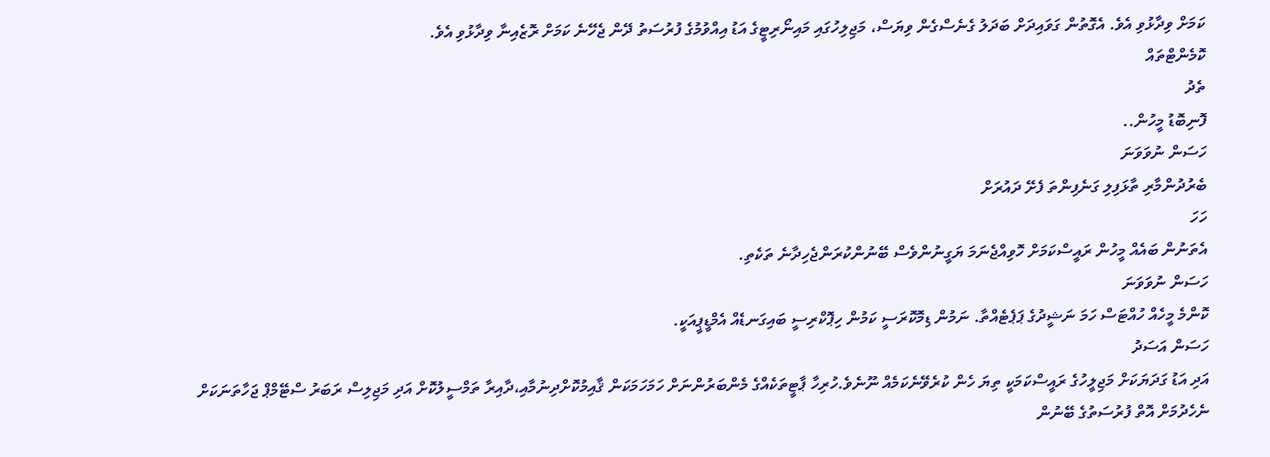ކަމަށް ވިދާޅުވި އެވެ. އެގޮތުން ގަވައިދަށް ބަދަލު ގެނެސްގެން ވިޔަސް، މަޖިލިހުގައި މައިނޯރިޓީގެ އަޑު އިއްވުމުގެ ފުރުސަތު ދޭން ޖެހޭނެ ކަމަށް ރޮޒެއިނާ ވިދާޅުވި އެވެ.
ކޮމެންޓްތައް
ތެދު
ފޮނިބޮޑު މީހުން..
ހަސަން ނުވަވަނަ
ބެރުދުންމާރި ތާޅަފިލި ގަނެފިންތަ ފެށޭ ދައުރަށް
ހަހަ
އެތަނުން ބައެއް މީހުން ރައީސްކަމަށް ހޮވިއްޖެނަމަ ޔަގީނުންވެސް ބޭނުންކުރަންޖެހިދާނެ ތަކެތި.
ހަސަން ނުވަވަނަ
ކޮންމެ މީހެއް ހުއްޓަސް ހަމަ ނަޝީދުގެ ޕަޕެޓެއްތާ. ނަމުން ޑިމޮކޮރަސީ ކަމުން ހިޕޮކްރިސީ ބައިގަނޑެއް އެމްޑީޕީއަކީ.
ހަސަން އަސަދު
އަދި އަޑު ގަދަޔަކަށް މަޖިލީހުގެ ރައީސްކަމަކީ ތިޔަ ހެން ކުރެވޭނެކަމެއް ނޫނެވެ.ހުރިހާ ޕާޓީތަކެއްގެ މެންބަރުންނަށް ހަމަހަމަކަން ޤާއިމުކޮށްދިނުމާއި،ދާއިރާ ތަމްސީލުކޮށް އަދި މަޖިލިސް ރަބަރު ސްޓޭމްޕް ޖަހާތަނަކަށް ނެހެދުމަށް އޮތް ފުރުސަތުގެ ބޭނުން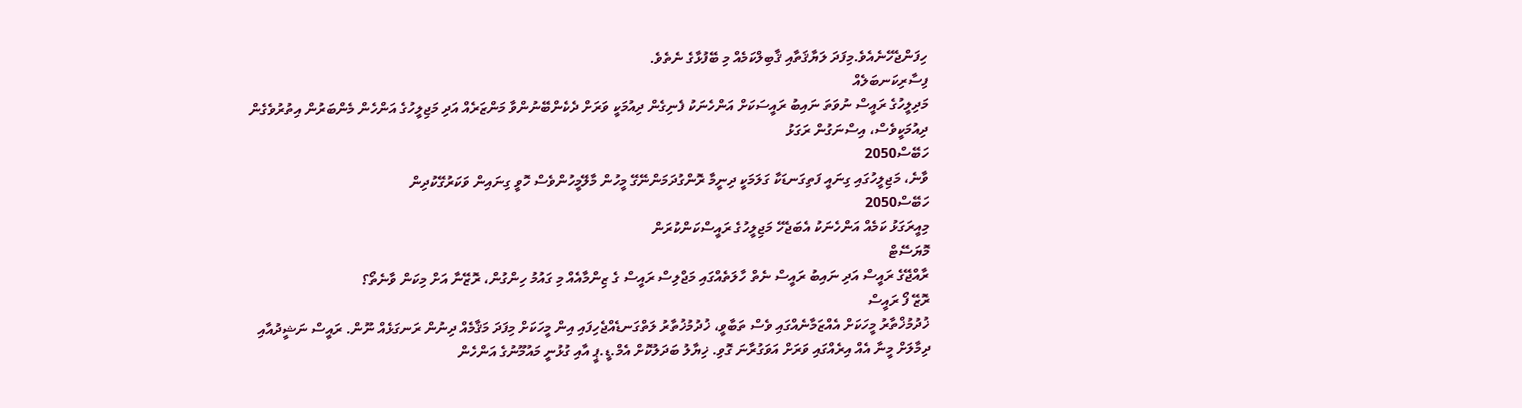ހިފަންޖެހޭނެއެވެ.މިފަދަ ލަޔާޤަތާއި ޤާބިލްކަމެއް މި ބޭފުޅާގެ ނެތެވެ.
ފިސާރިކަނބަލެއް
މަދިލީހުގެ ރައީސް ނުވަތަ ނައިބު ރައީސަކަށް އަންހެނަކު ފެނިގެން ދިއުމަކީ ވަރަށް ދެކެންބޭނުންވާ މަންޒަރެއް އަދި މަޖިލީހުގެ އަންހެން މެންބަރުން އިތުރުވެގެން ދިއުމަކީވެސް، އިސްނަގުން ރަގަޅު
ހަބޭސް2050
ވާނެ، މަޖިލީހުގައި ގިނައީ ފަތިގަނޑަކާ ގަލަމަކީ ދިނީމާ ރޮންގުދަމަންނޭގޭ މީހުން މާލޭމީހުންވެސް ހޮވީ ގިނައިން ވަކަރުގޭކުދިން
ހަބޭސް2050
މިއީރަގަޅު ކަމެއް އަންހެނަކު އެބަޖެހޭ މަޖިލީހުގެ ރައީސްކަންކުރަން
މޮޔަސޭޓް
ރާއްޖޭގެ ރައީސް އަދި ނައިބު ރައީސް ނެތް ހާލަތެއްގައި މަޖްލިސް ރައީސް ގެ ޒިންމާއެއް މި ގައުމު ހިންގުން، ރޮޒޭނާ އަށް މިކަން ވާނެތޯ؟
ރޮޒޭ ފޯ ރައީސް
ޚުދުމުޚްތާރު މީހަކަށް އެއްޒަމާނެއްގައި ވެސް ތަބާވީ، ޚުދުމުޚުތާރު ލަތްގަނޑެއްޖެހިފައި އިން މީހަކަށް މިފަދަ މަޤާމެއް ދިނުން ރަނގަޅެއް ނޫން. ރައީސް ނަޝީދުއާއި ދިމާލަށް މީނާ އެއް އިރެއްގައި ވަރަށް އަވަގުރާނަ ގޮވި. ޚިޔާލު ބަދަލުކޮށް އެމް.ޑީ.ޕީ އާއި ގުޅުނީ މައުމޫނުގެ އަންހެން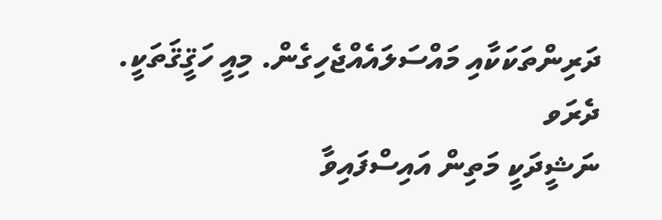ދަރިންތަކަކާއި މައްސަލައެއްޖެހިގެން. މިއީ ހަޤީޤަތަކީ.
ދެރަވ
ނަޝީދަކީ މަތިން އައިސްފައިވާ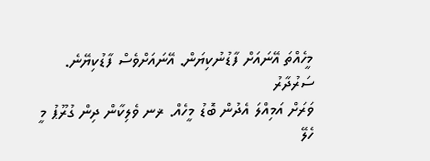މީހެއްތަ އޭނައަށް ފާޑުނުކިޔަން. އޭނައަށްވެސް ފާޑުކިޔޭނެ.
ސަރުދާރު
ވަރަށް އަމިއްލަ އެދުން ބޮޑު މީހެއް. ޜނ ވެލިކާން ދިން ގުރޫޕު މީ
ހެލޭ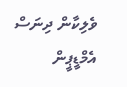ވެލިކާން ދިނަސް އެމްޑީޕީން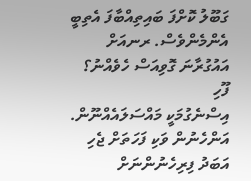ގަބޫލު ކޮށްފަ ބައިތިއްބާފަ އެތިބީ އެންމެންވެސް. ރނއަށް އައުގުރާނަ ގޮވިއަސް ހެވެއްނު؟
ފޫހި
އިސްނެގުމަކީ މައްސަލައެއްނޫން. އަންހެނުން ވަކި ފަހަތަށް ޖެހި އަބަދު ފިރިހެނުންނަށް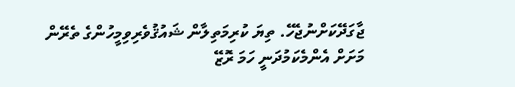ޖާގަދޭކަށްނުޖެހޭ. ތިޔަ ކުރިމަތިލާން ޝައުޤުވެރިވިމީހުންގެ ތެރޭން މަށަށް އެންމެކަމުދަނީ ހަމަ ރޮޒޭ